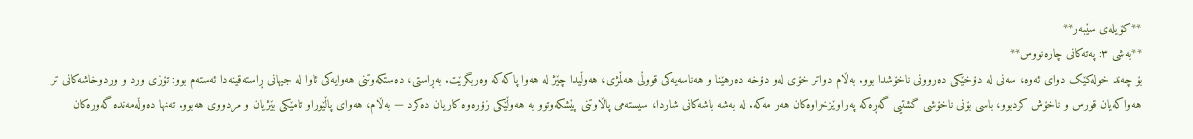**کۆیلەی سێبەر**
**بەشی ٣: پەتەکانی چارەنووس**
بۆ چەند خولەکێک دوای ئەوە، سەنی لە دۆخێکی دەروونی ناخۆشدا بوو. بەڵام دواتر خۆی لەو دۆخە دەرهێنا و هەناسەیەکی قووڵی هەڵمژی، هەوڵیدا چێژ لە هەوا پاکەکە وەربگرێت. بەڕاستی، دەستکەوتنی هەوایەکی ئاوا لە جیهانی ڕاستەقینەدا ئەستەم بوو: تۆزی ورد و وردوخاشەکانی تر هەواکەیان قورس و ناخۆش کردبوو، باسی بۆنی ناخۆشی گشتیی گەڕەکە پەراوێزخراوەکان هەر مەکە. لە بەشە باشەکانی شاردا، سیستەمی پاڵاوتنی پێشکەوتوو بە هەوڵێکی زۆرەوە کاریان دەکرد — بەڵام، هەوای پاڵێوراو تامێکی بێژیان و مردووی هەبوو. تەنها دەوڵەمەندە گەورەکان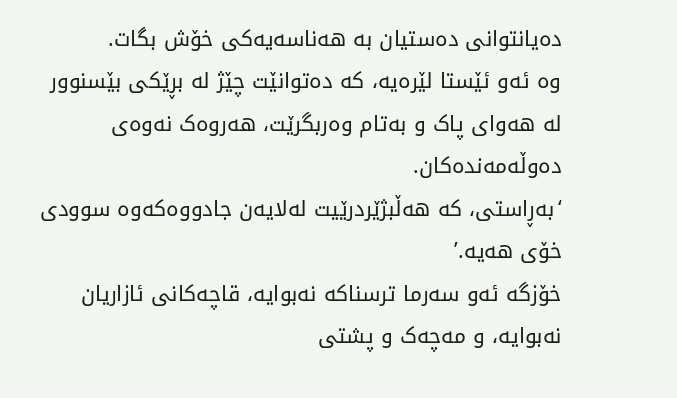دەیانتوانی دەستیان بە هەناسەیەکی خۆش بگات.
وە ئەو ئێستا لێرەیە، کە دەتوانێت چێژ لە بڕێکی بێسنوور لە هەوای پاک و بەتام وەربگرێت، هەروەک نەوەی دەوڵەمەندەکان.
‘بەڕاستی، کە هەڵبژێردرێیت لەلایەن جادووەکەوە سوودی خۆی هەیە.’
خۆزگە ئەو سەرما ترسناکە نەبوایە، قاچەکانی ئازاریان نەبوایە، و مەچەک و پشتی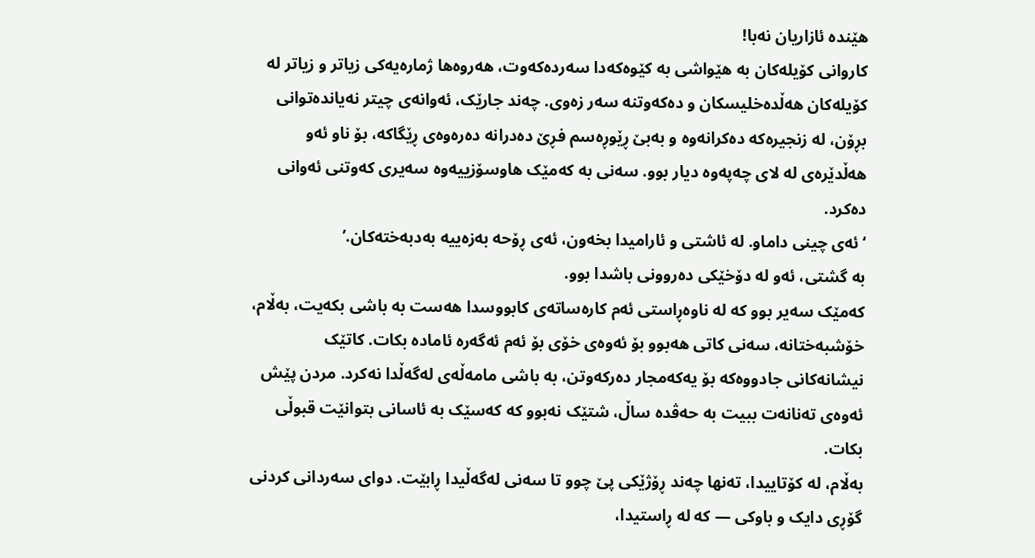هێندە ئازاریان نەبا!
کاروانی کۆیلەکان بە هێواشی بە کێوەکەدا سەردەکەوت، هەروەها ژمارەیەکی زیاتر و زیاتر لە کۆیلەکان هەڵدەخلیسکان و دەکەوتنە سەر زەوی. چەند جارێک، ئەوانەی چیتر نەیاندەتوانی بڕۆن، لە زنجیرەکە دەکرانەوە و بەبێ ڕێوڕەسم فڕێ دەدرانە دەرەوەی ڕێگاکە، بۆ ناو ئەو هەڵدێرەی لە لای چەپەوە دیار بوو. سەنی بە کەمێک هاوسۆزییەوە سەیری کەوتنی ئەوانی دەکرد.
‘ئەی چینی داماو. لە ئاشتی و ئارامیدا بخەون، ئەی ڕۆحە بەزەییە بەدبەختەکان.’
بە گشتی، ئەو لە دۆخێکی دەروونی باشدا بوو.
کەمێک سەیر بوو کە لە ناوەڕاستی ئەم کارەساتەی کابووسدا هەست بە باشی بکەیت، بەڵام، خۆشبەختانە، سەنی کاتی هەبوو بۆ ئەوەی خۆی بۆ ئەم ئەگەرە ئامادە بکات. کاتێک نیشانەکانی جادووەکە بۆ یەکەمجار دەرکەوتن، بە باشی مامەڵەی لەگەڵدا نەکرد. مردن پێش ئەوەی تەنانەت ببیت بە حەڤدە ساڵ، شتێک نەبوو کە کەسێک بە ئاسانی بتوانێت قبوڵی بکات.
بەڵام، لە کۆتاییدا، تەنها چەند ڕۆژێکی پێ چوو تا سەنی لەگەڵیدا ڕابێت. دوای سەردانی کردنی گۆڕی دایک و باوکی — کە لە ڕاستیدا،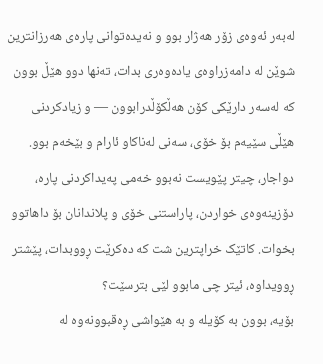لەبەر ئەوەی زۆر هەژار بوو و نەیدەتوانی پارەی هەرزانترین شوێن لە دامەزراوەی یادەوەری بدات، تەنها دوو هێڵ بوون کە لەسەر دارێکی کۆن هەڵکۆڵدرابوون — و زیادکردنی هێڵی سێیەم بۆ خۆی، سەنی لەناکاو ئارام و بێخەم بوو.
دواجار، چیتر پێویست نەبوو خەمی پەیداکردنی پارە، دۆزینەوەی خواردن، پاراستنی خۆی و پلاندانان بۆ داهاتوو بخوات. کاتێک خراپترین شت کە دەکرێت ڕووبدات، پێشتر ڕوویداوە، ئیتر چی مابوو لێی بترسێت؟
بۆیە، بوون بە کۆیلە و بە هێواشی ڕەقبوونەوە لە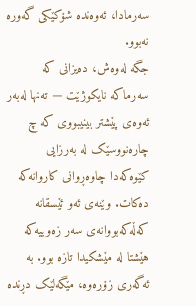سەرمادا، ئەوەندە شۆکێکی گەورە نەبوو.
جگە لەوەش، دەیزانی کە سەرماکە نایکوژێت — تەنها لەبەر ئەوەی پێشتر بینیبووی کە چ چارەنووسێک لە بەرزایی کێوەکەدا چاوەڕوانی کاروانەکە دەکات. وێنەی ئەو ئێسقانە کەڵەکەبووانەی سەر زەوییەکە هێشتا لە مێشکیدا تازە بوو. بە ئەگەری زۆرەوە، مێگەلێک دڕندە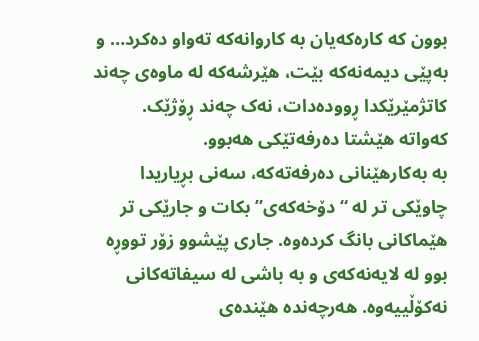بوون کە کارەکەیان بە کاروانەکە تەواو دەکرد… و بەپێی دیمەنەکە بێت، هێرشەکە لە ماوەی چەند کاتژمێرێکدا ڕوودەدات، نەک چەند ڕۆژێک.
کەواتە هێشتا دەرفەتێکی هەبوو.
بە بەکارهێنانی دەرفەتەکە، سەنی بڕیاریدا چاوێکی تر لە “دۆخەکەی” بکات و جارێکی تر هێماکانی بانگ کردەوە. جاری پێشوو زۆر تووڕە بوو لە لایەنەکەی و بە باشی لە سیفاتەکانی نەکۆڵییەوە. هەرچەندە هێندەی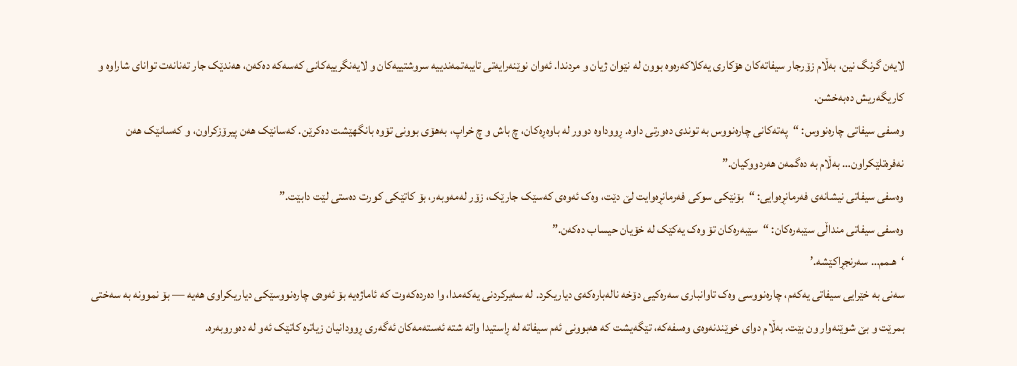لایەن گرنگ نین، بەڵام زۆرجار سیفاتەکان هۆکاری یەکلاکەرەوە بوون لە نێوان ژیان و مردندا. ئەوان نوێنەرایەتی تایبەتمەندییە سروشتییەکان و لایەنگرییەکانی کەسەکە دەکەن، هەندێک جار تەنانەت توانای شاراوە و کاریگەریش دەبەخشن.
وەسفی سیفاتی چارەنووس: “پەتەکانی چارەنووس بە توندی دەورتی داوە. ڕووداوە دوور لە باوەڕەکان، چ باش و چ خراپ، بەهۆی بوونی تۆوە بانگهێشت دەکرێن. کەسانێک هەن پیرۆزکراون، و کەسانێک هەن نەفرەتلێکراون… بەڵام بە دەگمەن هەردووکیان.”
وەسفی سیفاتی نیشانەی فەرمانڕەوایی: “بۆنێکی سوکی فەرمانڕەوایت لێ دێت، وەک ئەوەی کەسێک جارێک، زۆر لەمەوبەر، بۆ کاتێکی کورت دەستی لێت دابێت.”
وەسفی سیفاتی منداڵی سێبەرەکان: “سێبەرەکان تۆ وەک یەکێک لە خۆیان حیساب دەکەن.”
‘هـمم… سەرنجڕاکێشە.’
سەنی بە خێرایی سیفاتی یەکەم، چارەنووسی وەک تاوانباری سەرەکیی دۆخە نالەبارەکەی دیاریکرد. لە سەیرکردنی یەکەمدا، وا دەردەکەوت کە ئاماژەیە بۆ ئەوەی چارەنووسێکی دیاریکراوی هەیە — بۆ نموونە بە سەختی بمرێت و بێ شوێنەوار ون بێت. بەڵام دوای خوێندنەوەی وەسفەکە، تێگەیشت کە هەبوونی ئەم سیفاتە لە ڕاستیدا واتە شتە ئەستەمەکان ئەگەری ڕوودانیان زیاترە کاتێک ئەو لە دەوروبەرە.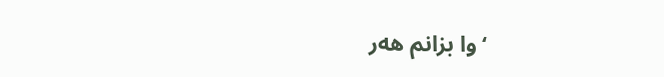‘وا بزانم هەر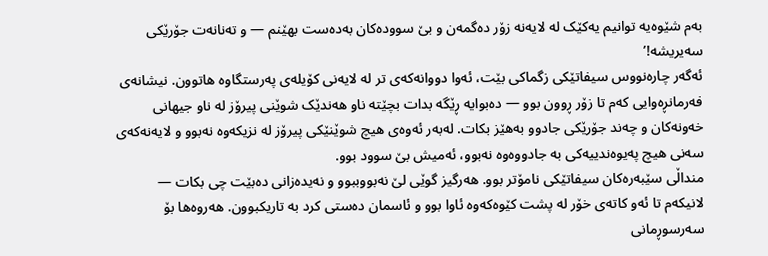بەم شێوەیە توانیم یەکێک لە لایەنە زۆر دەگمەن و بێ سوودەکان بەدەست بهێنم — و تەنانەت جۆرێکی سەیریشە!’
ئەگەر چارەنووس سیفاتێکی زگماکی بێت، ئەوا دووانەکەی تر لە لایەنی کۆیلەی پەرستگاوە هاتوون. نیشانەی فەرمانڕەوایی کەم تا زۆر ڕوون بوو — دەبوایە ڕێگە بدات بچێتە ناو هەندێک شوێنی پیرۆز لە ناو جیهانی خەونەکان و چەند جۆرێکی جادوو بەهێز بکات. لەبەر ئەوەی هیچ شوێنێکی پیرۆز لە نزیکەوە نەبوو و لایەنەکەی سەنی هیچ پەیوەندییەکی بە جادووەوە نەبوو، ئەمیش بێ سوود بوو.
منداڵی سێبەرەکان سیفاتێکی نامۆتر بوو. هەرگیز گوێی لێ نەبووببوو و نەیدەزانی دەبێت چی بکات — لانیکەم تا ئەو کاتەی خۆر لە پشت کێوەکەوە ئاوا بوو و ئاسمان دەستی کرد بە تاریکبوون. هەروەها بۆ سەرسوڕمانی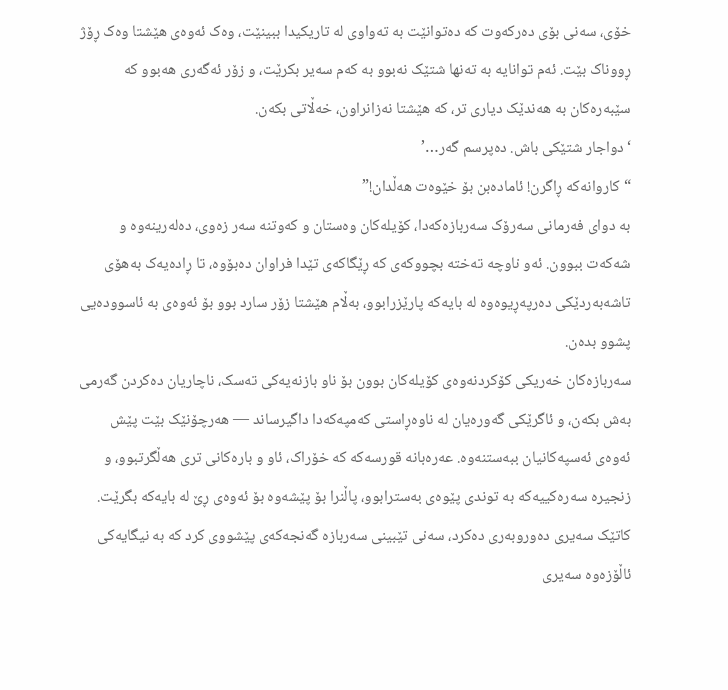خۆی، سەنی بۆی دەرکەوت کە دەتوانێت بە تەواوی لە تاریکیدا ببینێت، وەک ئەوەی هێشتا وەک ڕۆژ ڕووناک بێت. ئەم توانایە بە تەنها شتێک نەبوو بە کەم سەیر بکرێت، و زۆر ئەگەری هەبوو کە سێبەرەکان بە هەندێک دیاری تر، کە هێشتا نەزانراون، خەڵاتی بکەن.
‘دواجار شتێکی باش. دەپرسم گەر…’
“کاروانەکە ڕاگرن! ئامادەبن بۆ خێوەت هەڵدان!”
بە دوای فەرمانی سەرۆک سەربازەکەدا، کۆیلەکان وەستان و کەوتنە سەر زەوی، دەلەرینەوە و شەکەت ببوون. ئەو ناوچە تەختە بچووکەی کە ڕێگاکەی تێدا فراوان دەبۆوە، تا ڕادەیەک بەهۆی تاشەبەردێکی دەرپەڕیوەوە لە بایەکە پارێزرابوو، بەڵام هێشتا زۆر سارد بوو بۆ ئەوەی بە ئاسوودەیی پشوو بدەن.
سەربازەکان خەریکی کۆکردنەوەی کۆیلەکان بوون بۆ ناو بازنەیەکی تەسک، ناچاریان دەکردن گەرمی بەش بکەن، و ئاگرێکی گەورەیان لە ناوەڕاستی کەمپەکەدا داگیرساند — هەرچۆنێک بێت پێش ئەوەی ئەسپەکانیان ببەستنەوە. عەرەبانە قورسەکە کە خۆراک، ئاو و بارەکانی تری هەڵگرتبوو، و زنجیرە سەرەکییەکە بە توندی پێوەی بەسترابوو، پاڵنرا بۆ پێشەوە بۆ ئەوەی ڕێ لە بایەکە بگرێت. کاتێک سەیری دەوروبەری دەکرد، سەنی تێبینی سەربازە گەنجەکەی پێشووی کرد کە بە نیگایەکی ئاڵۆزەوە سەیری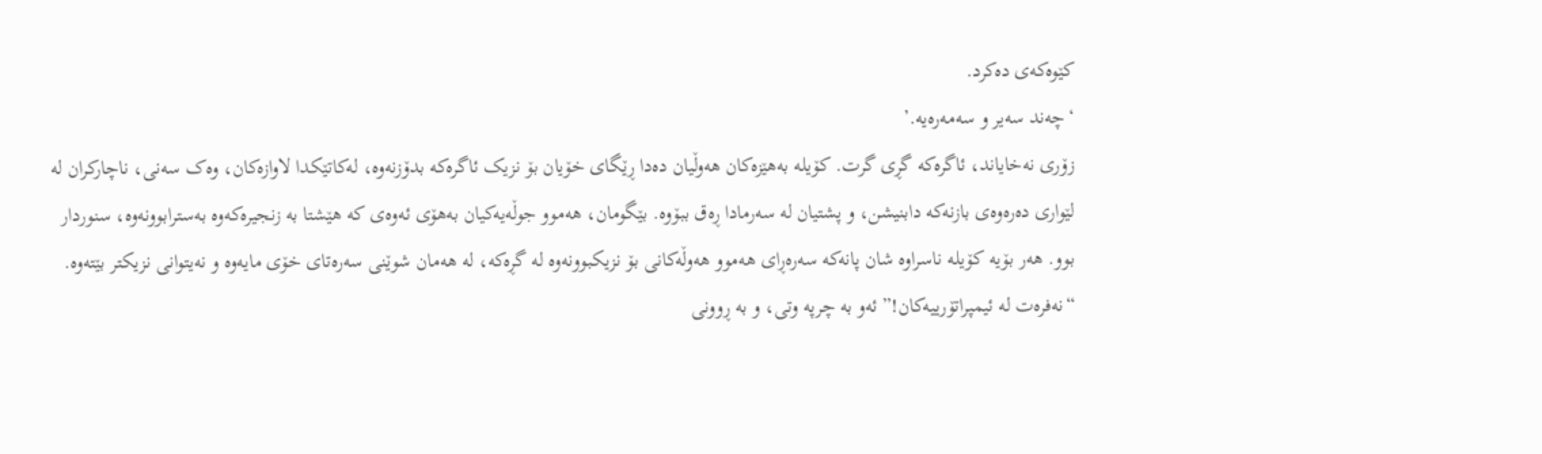کێوەکەی دەکرد.
‘چەند سەیر و سەمەرەیە.’
زۆری نەخایاند، ئاگرەکە گڕی گرت. کۆیلە بەهێزەکان هەوڵیان دەدا ڕێگای خۆیان بۆ نزیک ئاگرەکە بدۆزنەوە، لەکاتێکدا لاوازەکان، وەک سەنی، ناچارکران لە لێواری دەرەوەی بازنەکە دابنیشن، و پشتیان لە سەرمادا ڕەق ببۆوە. بێگومان، هەموو جوڵەیەکیان بەهۆی ئەوەی کە هێشتا بە زنجیرەکەوە بەسترابوونەوە، سنوردار بوو. هەر بۆیە کۆیلە ناسراوە شان پانەکە سەرەڕای هەموو هەوڵەکانی بۆ نزیکبوونەوە لە گڕەکە، لە هەمان شوێنی سەرەتای خۆی مایەوە و نەیتوانی نزیکتر بێتەوە.
“نەفرەت لە ئیمپراتۆرییەکان!” ئەو بە چرپە وتی، و بە ڕوونی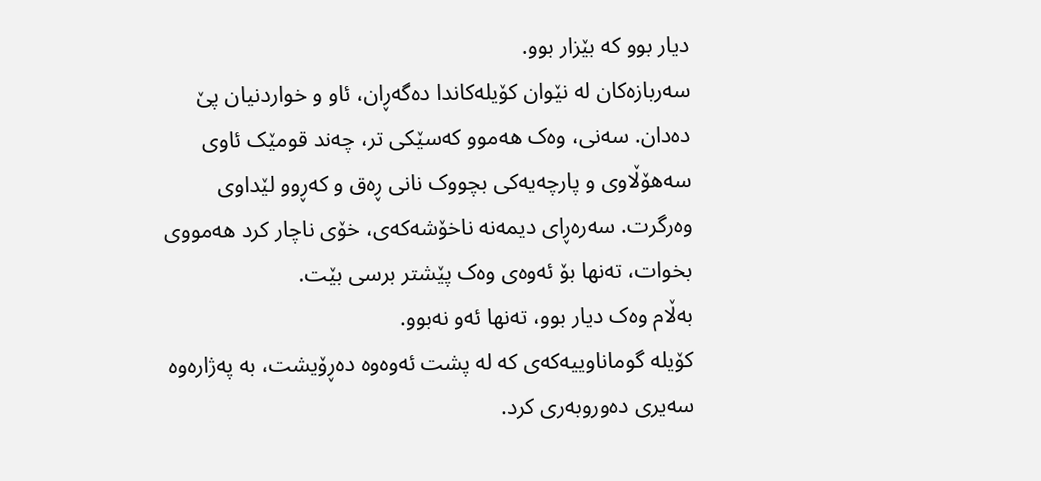دیار بوو کە بێزار بوو.
سەربازەکان لە نێوان کۆیلەکاندا دەگەڕان، ئاو و خواردنیان پێ دەدان. سەنی، وەک هەموو کەسێکی تر، چەند قومێک ئاوی سەهۆڵاوی و پارچەیەکی بچووک نانی ڕەق و کەڕوو لێداوی وەرگرت. سەرەڕای دیمەنە ناخۆشەکەی، خۆی ناچار کرد هەمووی بخوات، تەنها بۆ ئەوەی وەک پێشتر برسی بێت.
بەڵام وەک دیار بوو، تەنها ئەو نەبوو.
کۆیلە گوماناوییەکەی کە لە پشت ئەوەوە دەڕۆیشت، بە پەژارەوە سەیری دەوروبەری کرد.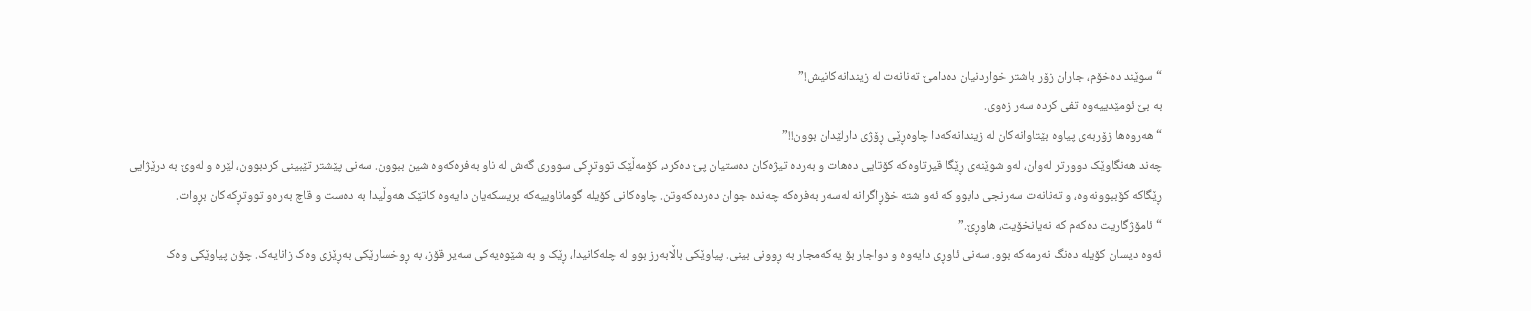“سوێند دەخۆم، جاران زۆر باشتر خواردنیان دەدامێ تەنانەت لە زیندانەکانیش!”
بە بێ ئومێدییەوە تفی کردە سەر زەوی.
“هەروەها زۆربەی پیاوە بێتاوانەکان لە زیندانەکەدا چاوەڕێی ڕۆژی دارلێدان بوون!!”
چەند هەنگاوێک دوورتر لەوان، لەو شوێنەی ڕێگا قیرتاوەکە کۆتایی دەهات و بەردە تیژەکان دەستیان پێ دەکرد، کۆمەڵێک تووتڕکی سووری گەش لە ناو بەفرەکەوە شین ببوون. سەنی پێشتر تێبینی کردبوون، لێرە و لەوێ بە درێژایی ڕێگاکە کۆببوونەوە، و تەنانەت سەرنجی دابوو کە ئەو شتە خۆڕاگرانە لەسەر بەفرەکە چەندە جوان دەردەکەوتن. چاوەکانی کۆیلە گوماناوییەکە بریسکەیان دایەوە کاتێک هەوڵیدا بە دەست و قاچ بەرەو تووتڕکەکان بڕوات.
“ئامۆژگاریت دەکەم کە نەیانخۆیت، هاوڕێ.”
ئەوە دیسان کۆیلە دەنگ نەرمەکە بوو. سەنی ئاوڕی دایەوە و دواجار بۆ یەکەمجار بە ڕوونی بینی. پیاوێکی باڵابەرز بوو لە چلەکانیدا، ڕێک و بە شێوەیەکی سەیر قۆز، بە ڕوخسارێکی بەڕێزی وەک زانایەک. چۆن پیاوێکی وەک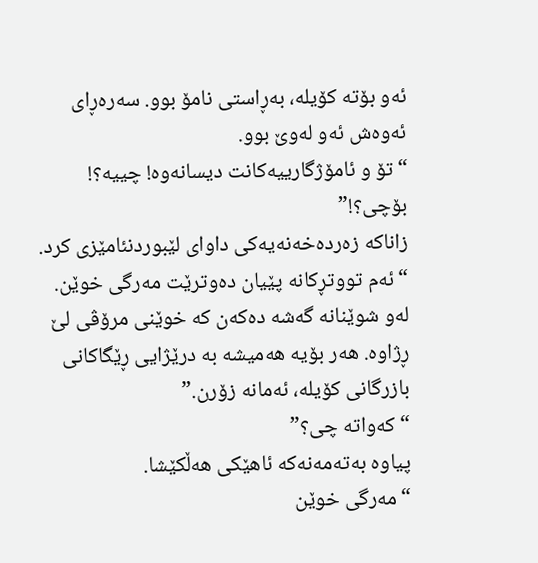ئەو بۆتە کۆیلە، بەڕاستی نامۆ بوو. سەرەڕای ئەوەش ئەو لەوێ بوو.
“تۆ و ئامۆژگارییەکانت دیسانەوە! چییە؟! بۆچی؟!”
زاناکە زەردەخەنەیەکی داوای لێبوردنئامێزی کرد.
“ئەم تووتڕکانە پێیان دەوترێت مەرگی خوێن. لەو شوێنانە گەشە دەکەن کە خوێنی مرۆڤی لێ ڕژاوە. هەر بۆیە هەمیشە بە درێژایی ڕێگاکانی بازرگانی کۆیلە، ئەمانە زۆرن.”
“کەواتە چی؟”
پیاوە بەتەمەنەکە ئاهێکی هەڵکێشا.
“مەرگی خوێن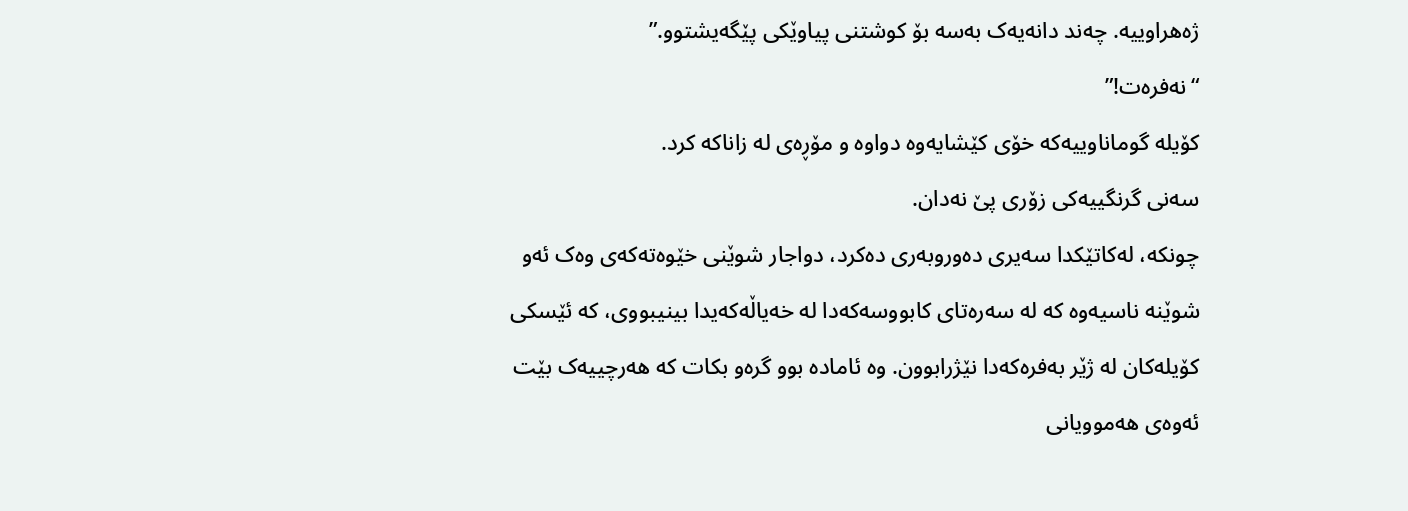ژەهراوییە. چەند دانەیەک بەسە بۆ کوشتنی پیاوێکی پێگەیشتوو.”
“نەفرەت!”
کۆیلە گوماناوییەکە خۆی کێشایەوە دواوە و مۆڕەی لە زاناکە کرد.
سەنی گرنگییەکی زۆری پێ نەدان.
چونکە، لەکاتێکدا سەیری دەوروبەری دەکرد، دواجار شوێنی خێوەتەکەی وەک ئەو شوێنە ناسیەوە کە لە سەرەتای کابووسەکەدا لە خەیاڵەکەیدا بینیبووی، کە ئێسکی کۆیلەکان لە ژێر بەفرەکەدا نێژرابوون. وە ئامادە بوو گرەو بکات کە هەرچییەک بێت ئەوەی هەموویانی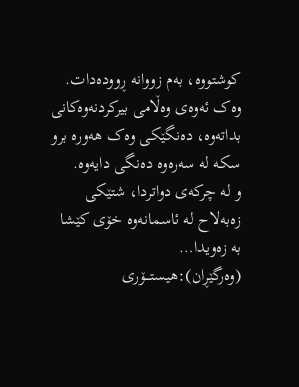کوشتووە، بەم زووانە ڕوودەدات.
وەک ئەوەی وەڵامی بیرکردنەوەکانی بداتەوە، دەنگێکی وەک هەورە برو
سکە لە سەرەوە دەنگی دایەوە.
و لە چرکەی دواتردا، شتێکی زەبەلاح لە ئاسمانەوە خۆی کێشا بە زەویدا…
(وەرگێڕان):هیستـــۆری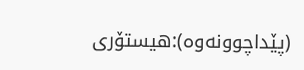(پێداچوونەوە):هیستۆری